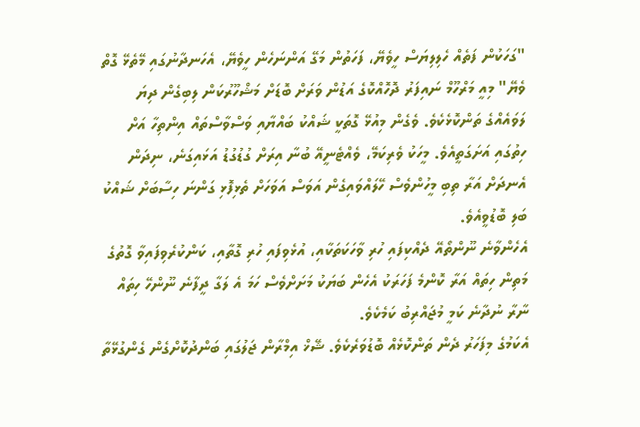"ގަހަކުން ފަތެއް ހެލިލިޔަސް ހީވެޔޭ، ފަހަތުން މަގޭ އަންނަހެން ހީވެޔޭ، އެހަނދާނުގައި މޭތެޅޭ ގޮތް ވެޔޭ" މިއީ މަރްހޫމް ނައިފަރު ދޮހޮއްކޮގެ އަޑުން ވަރަށް ބޮޑަށް މަޝްހޫރުކަން ލިބިގެން ދިޔަ ލަވައެއްގެ ތަންކޮޅެކެވެ. ވެގެން މިއުޅޭ ގޮތަކީ ޝައްކު ބައްޔާއި ވަސްވާސްތައް އިންތިހާ އަށް ހިތުގައި އަށަގަތީއެވެ. މީހަކު ވެރިކަމޭ، ވެއްޓެނީއޭ ބުނާ އިރަށް ގުޑުގުޑު އަޅައިގަނެ، ނިދަން އެނދަށް އަރާ ތިބި މީހުންވެސް ހޭލައްވައިގެން އަވަސް އަވަހަށް ތެޅިފޮޅި ގަންނަ ހިސާބަށް ޝައްކު ބަލި ބޮޑުވީއެވެ.
އެހެންވާނެ ނޫންތޯއޭ ދެއްކިފައި ހުރި ވާހަކަތަކާއި، އުޅެވިފައި ހުރި ގޮތާއި، ކަންކުރެވިފައިވާ ގޮތުގެ މަތިން ހިތައް އަރާ ކޮންމެ ފަހަރަކު އެހެން ބަޔަކު މަށަށްވެސް ހަމަ އެ ލަގާ ދީފާނެ ނޫންހޭ ހިތައް ނާރާ ނުދާނެ ކަމީ މުޖައްރިބު ކަމެކެވެ.
އެކަމުގެ މިފަހަރު ދެން ތަންކޮޅެއް ބޮޑުވަރެކެވެ. ޝޭޚް އިމްރާން ޖަލުގައި ބަންދުކޮށްގެން ގެންގުޅޭތާ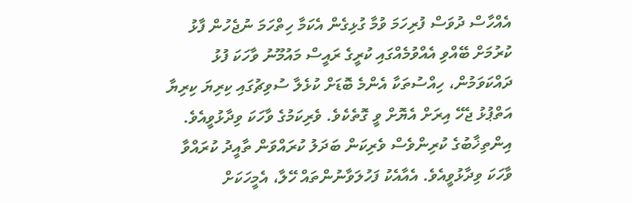އެއްހާސް ދުވަސް ފުރިހަމަ ވުމާ ގުޅިގެން އެކަމާ ހިތްހަމަ ނުޖެހުން ފާޅު ކުރުމަށް ބޭއްވި އެއްވުމެއްގައި ކުރީގެ ރައީސް މައުމޫނު ވާހަކަ ފުޅު ދައްކަވަމުން، ހިއްސުތަކާ އެންމެ ބޮޑަށް ކުޅެލާ ސުވިޗުގައި ކިރިޔަ ކިރިޔާ އަތްޕުޅު ޖެހޭ އިރަށް އެޔޮށް ވީ ގޮތެކެވެ. ވެރިކަމުގެ ވާހަކަ ވިދާޅުވީއެވެ. އިންތިޚާބުގެ ކުރިންވެސް ވެރިކަން ބަދަލު ކުރައްވަން ތާއީދު ކުރައްވާ ވާހަކަ ވިދާޅުވީއެވެ. އެއާއެކު ފަހުލަވާނުންތައް ހޭލާ، އެމީހަކަށް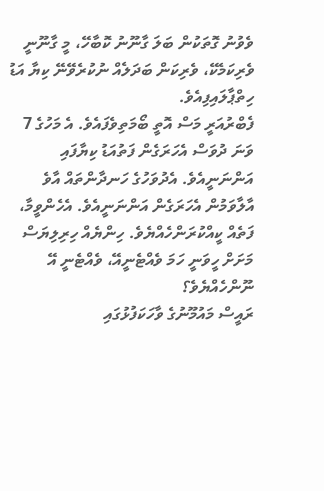ވެވުނު ގޮތަކުން ބަލަ ގާނޫނު ކޮބާހޭ، މީ ގާނޫނީ ވެރިކަމެކޭ، ވެރިކަން ބަދަލެއް ނުކުރެވޭނޭ ކިޔާ އަޑު ހިތްޕާލައިފިއެވެ.
ފެބްރުއަރީ މަސް އޮތީ ބޯމަތިވެފައެވެ. އެ މަހުގެ 7 ވަނަ ދުވަސް އެހަރަގެން ފަތުއަޑު ކިޔާފައި އަންނަނީއެވެ. އެދުވަހުގެ ހަނދާންތައް އާވެ އާލާވަމުން އެހަރަގެން އަންނަނީއެވެ. އެހެންވީމާ، ފަތެއް ކީއްކުރަންހެއްޔެވެ. ހިންޔެއް ހިރިލިޔަސް މަށަށް ހީވަނީ ހަމަ ވެއްޓެނީއޭ، ވެއްޓެނީ އޭ ނޫންހެއްޔެވެ؟
ރައީސް މައުމޫނުގެ ވާހަކަފުޅުގައި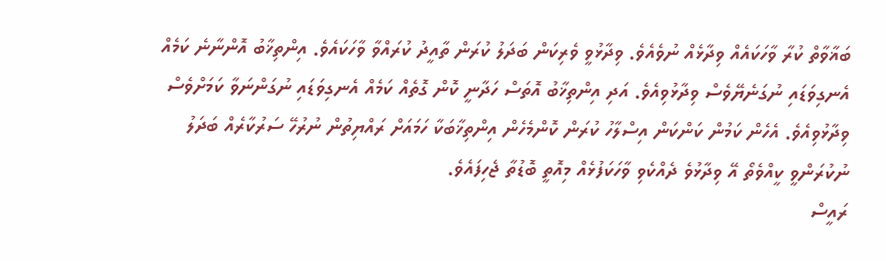ބަޣާވާތް ކުރާ ވާހަކައެއް ވިދާޅެއް ނުވެއެވެ. ވިދާޅުވީ ވެރިކަން ބަދަލު ކުރަން ތާއީދު ކުރައްވާ ވާހަކައެވެ. އިންތިޚާބު އޮންނާނެ ކަމެއް އެނގިވަޑައި ނުގަނެޔޭވެސް ވިދާޅުވިއެވެ. އަދި އިންތިޚާބު އޮތަސް ހަދާނީ ކޮން ގޮތެއް ކަމެއް އެނގިވަޑައި ނުގަންނަވާ ކަމަށްވެސް ވިދާޅުވިއެވެ. އެހެން ކަމުން ކަންކަން އިސްލާހު ކުރަން ކޮންމެހެން އިންތިޚާބަކާ ހަމައަށް ރައްޔިތުން ނުރުހޭ ސަރުކާރެއް ބަދަލު ނުކުރަންވީ ކީއްވެތޯ އޭ ވިދާޅުވެ ދެއްކެވި ވާހަކަފުޅެއް މިއޮތީ ބޮޑުތާ ޖެހިފައެވެ.
ރައީސް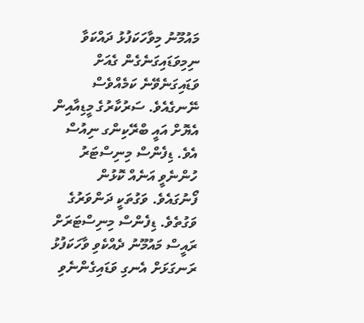މައުމޫނު މިވާހަކަފުޅު ދައްކަވާ ނިމިވަޑައިގަނެގެން ގެއަށް ވަޑައިގަނެވޭނެ ކަމެއްވެސް ނޭނގެއެވެ. ސަރުކާރުގެ މީޑިއާއިން އެޔޮށް އައީ ބްރޭކިންގ ނިއުސް އެވެ. ޑިފެންސް މިނިސްޓަރު ހުންނެވީ އަނެއް ކޮޅުން ފޯނުގައެވެ. ވަގުތަކީ ދަންވަރުގެ ވަގުތެވެ. ޑިފެންސް މިނިސްޓަރަށް ރައީސް މައުމޫނު ދެއްކެވި ވާހަކަފުޅު ރަނގަޅަށް އެނގި ވަޑައިގެންނެވި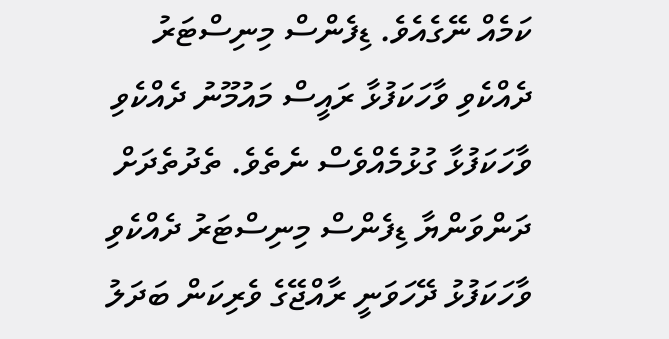ކަމެއް ނޭގެއެވެ. ޑިފެންސް މިނިސްޓަރު ދެއްކެވި ވާހަކަފުޅާ ރައީސް މައުމޫނު ދެއްކެވި ވާހަކަފުޅާ ގުޅުމެއްވެސް ނެތެވެ. ތެދުތެދަށް ދަންވަންޔާ ޑިފެންސް މިނިސްޓަރު ދެއްކެވި ވާހަކަފުޅު ދޭހަވަނީ ރާއްޖޭގެ ވެރިކަން ބަދަލު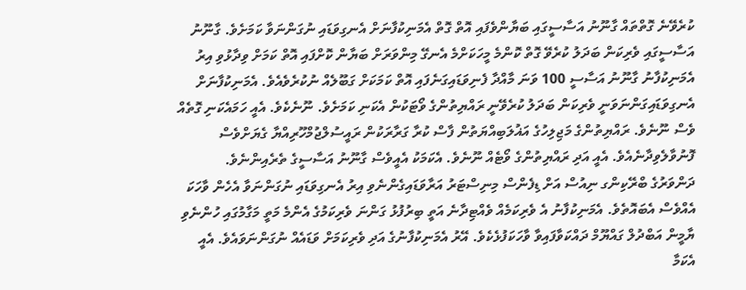ކުރެވޭނެ ގޮތްތައް ގާނޫނު އަސާސީގައި ބަޔާންވެފައި އޮތް ގޮތް އެމަނިކުފާނަށް އެނގިވަޑައި ނުގަންނަވާ ކަމަށެވެ. ގާނޫނު އަސާސީގައި ވެރިކަން ބަދަލު ކުރެވޭ ގޮތް ކޮންމެ މީހަކަށްމެ އެނގޭ މިންވަރަށް ބަޔާން ކޮށްފައި އޮތް ކަމަށް ވިދާޅުވި އިރު އެމަނިކުފާނު ގާނޫނު އަސާސީ 100 ވަނަ މާއްދާ ފެނިވަޑައިގަނެފައި އޮތް ކަމަކަށް ގަބޫލެއް ނުކުރެވެއެވެ. އެމަނިކުފާނަށް އެނގިވަޑައިގަންނަވަނީ ވެރިކަން ބަދަލު ކުރެވޭނީ ރައްޔިތުންގެ ވޯޓަކުން އެކަނި ކަމަށެވެ. ނޫނެކެވެ. އެއީ ހަމައެކަނި ގޮތެއް ވެސް ނޫނެވެ. ރައްޔިތުންގެ މަޖިލިހުގެ އަޣުލަބިއްޔަތުން ފާސް ކުރާ ގަރާރަކުން ރައީސުލްޖުމްހޫރިއްޔާ ގެޔަށްވެސް ފޮނުވާލެވިދާނެއެވެ. އެއީ އަދި ރައްޔިތުންގެ ވޯޓެއް ނޫނެވެ. އެކަމަކު އެއީވެސް ގާނޫނު އަސާސީގެ ތެރެއިންނެވެ.
ދަންވަރުގެ ބްރޭކިންގ ނިއުސް އަށް ޑިފެންސް މިނިސްޓަރު އަރާވަޑައިގެންނެވި އިރު އެނގިވަޑައި ނުގަންނަވާ އެހެން ވާހަކަ އެއްވެސް އެބައޮތެވެ. އެމަނިކުފާނު އެ ވެރިކަމެއް ވެއްޓިދާނެ އަތީ ބިރުފުޅު ގަންނަ ވެރިކަމުގެ އެންމެ މަތީ މަގާމުގައި ހުންނެވި ޔާމީން އަބްދުލް ގައްޔޫމް ދައްކަވާފައިވާ ވާހަކަފުޅެކެވެ. އޭރު އެމަނިކުފާނުގެ އަދި ވެރިކަމަށް ވަޑައެއް ނުގަންނަވައެވެ. އެއީ އެކަމާ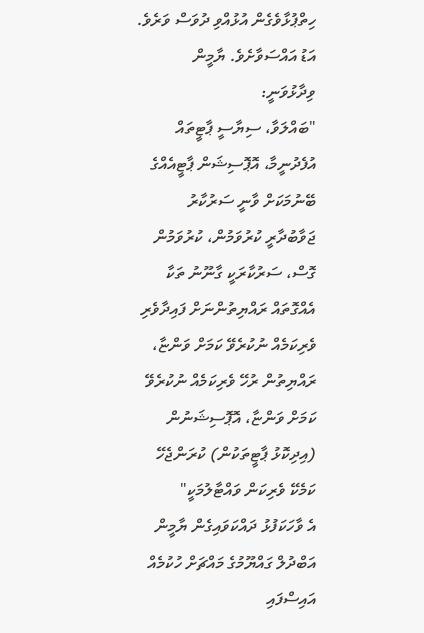ހިތްޕުޅާވެގެން އުޅުއްވި ދުވަސް ވަރެވެ.
އަޑު އައްސަވާށެވެ. ޔާމީން ވިދާޅުވަނީ:
"ބައްލަވާ، ސިޔާސީ ޕާޓީތައް އުފެދުނީމާ، އޮޕޮސިޝަން ޕާޓީއެއްގެ ބޭނުމަކަށް ވާނީ ސަރުކާރު ޖަވާބުދާރީ ކުރުވަމުން، ކުރުވަމުން ގޮސް، ސަރުކާރަކީ ގާނޫނު ތަކާ އެއްގޮތައް ރައްޔިތުންނަށް ފައިދާވެރި ވެރިކަމެއް ނުކުރެވޭ ކަމަށް ވަންޏާ، ރައްޔިތުން ރުހޭ ވެރިކަމެއް ނުކުރެވޭ ކަމަށް ވަންޏާ، އޮޕޮސިޝަނުން (އިދިކޮޅު ޕާޓީތަކުން) ކުރަންޖެހޭ ކަމެކޭ ވެރިކަން ވައްޓާލުމަކީ"
އެ ވާހަކަފުޅު ދައްކަވައިގެން ޔާމީން އަބްދުލް ގައްޔޫމުގެ މައްޗަށް ހުކުމެއް އައިސްފައި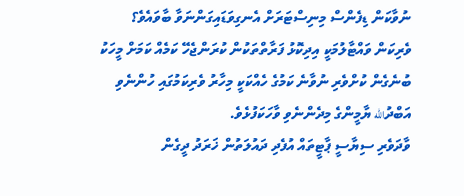ނުވާކަން ޑިފެންސް މިނިސްޓަރަށް އެނގިވަޑައިގަންނަވާ ބާވައެވެ؟ ވެރިކަން ވައްޓާލުމަކީ އިދިކޮޅު ފަރާތްތަކުން ކުރަންޖެހޭ ކަމެއް ކަމަށް މީހަކު ބުނެގެން ކުށްވެރި ނުވާނެ ކަމުގެ ހެއްކަކީ މިހާރު ވެރިކަމުގައި ހުންނެވި އަބްދުالله ޔާމީންގެ މިދެންނެވި ވާހަކަފުޅެވެ.
ވާދަވެރި ސިޔާސީ ޕާޓީތައް އުފެދި ދައުލަތުން ޚަރަދު ދީގެން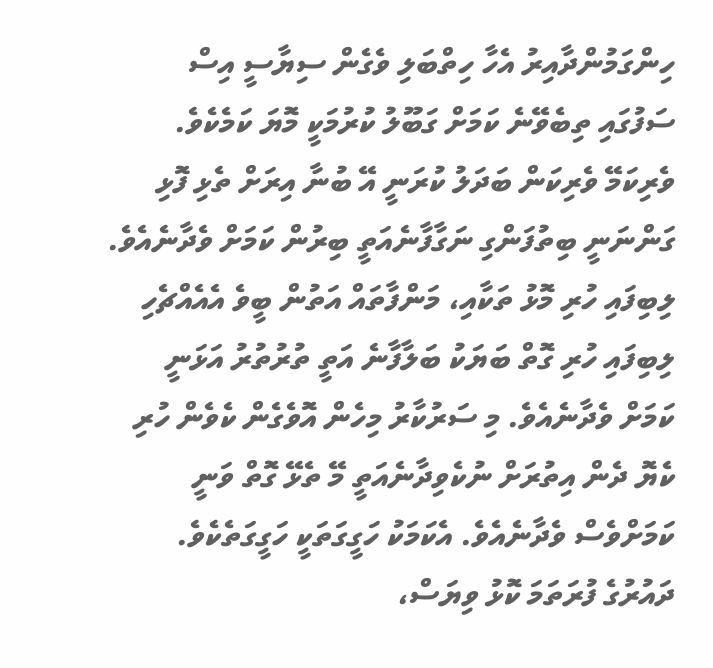ހިންގަމުންދާއިރު އެހާ ހިތްބަލި ވެގެން ސިޔާސީ އިސް ސަފުގައި ތިބެވޭނެ ކަމަށް ގަބޫލު ކުރުމަކީ މޮޔަ ކަމެކެވެ. ވެރިކަމޭ ވެރިކަން ބަދަލު ކުރަނީ އޭ ބުނާ އިރަށް ތެޅި ފޮޅި ގަންނަނީ ބިތުފަންގި ނަގާފާނެއަތީ ބިރުން ކަމަށް ވެދާނެއެވެ. ލިބިފައި ހުރި މޮޅު ތަކާއި، މަންފާތައް އަތުން ބީވެ އެއެއްޗެހި ލިބިފައި ހުރި ގޮތް ބަޔަކު ބަލާފާނެ އަތީ ތުރުތުރު އަޅަނީ ކަމަށް ވެދާނެއެވެ. މި ސަރުކާރު މިހެން އޮވެގެން ކެވެން ހުރި ކެޔޮ ދެން އިތުރަށް ނުކެވިދާނެއަތީ މޭ ތެޅޭ ގޮތް ވަނީ ކަމަށްވެސް ވެދާނެއެވެ. އެކަމަކު ހަގީގަތަކީ ހަގީގަތެކެވެ. ދައުރުގެ ފުރަތަމަ ކޮޅު ވިޔަސް،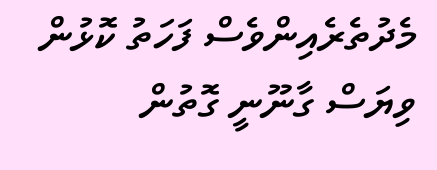މެދުތެރެއިންވެސް ފަހަތު ކޮޅުން ވިޔަސް ގާނޫނީ ގޮތުން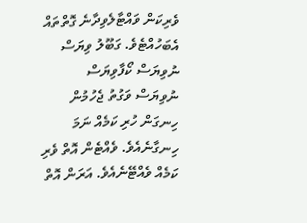ވެރިކަން ވައްޓާލެވިދާނެ ގޮތްތައް އެބަހުއްޓެވެ. ގަބޫލު ވިޔަސް ނުވިޔަސް ކޯފާވިޔަސް ނުވިޔަސް ވަގުތު ޖެހުމުން ހިނގަން ހުރި ކަމެއް ނަމަ ހިނގާނެއެވެ. ވެއްޓެން އޮތް ވެރި ކަމެއް ވެއްޓޭނެއެވެ. އަރަން އޮތް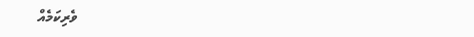ވެރިކަމެއް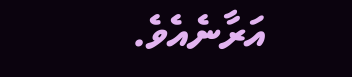އަރާނެއެވެ.